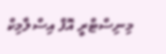މިނިސްޓްރީ އޮފް އިސްލާމިކް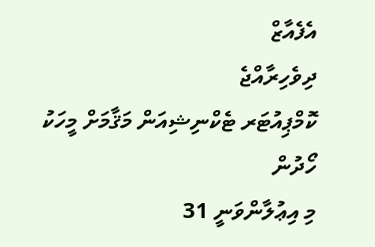އެފެއާޒް
ދިވެހިރާއްޖެ
ކޮމްޕިއުޓަރ ޓެކްނިޝިއަން މަޤާމަށް މީހަކު ހޯދުން
މި އިޢުލާންވަނީ 31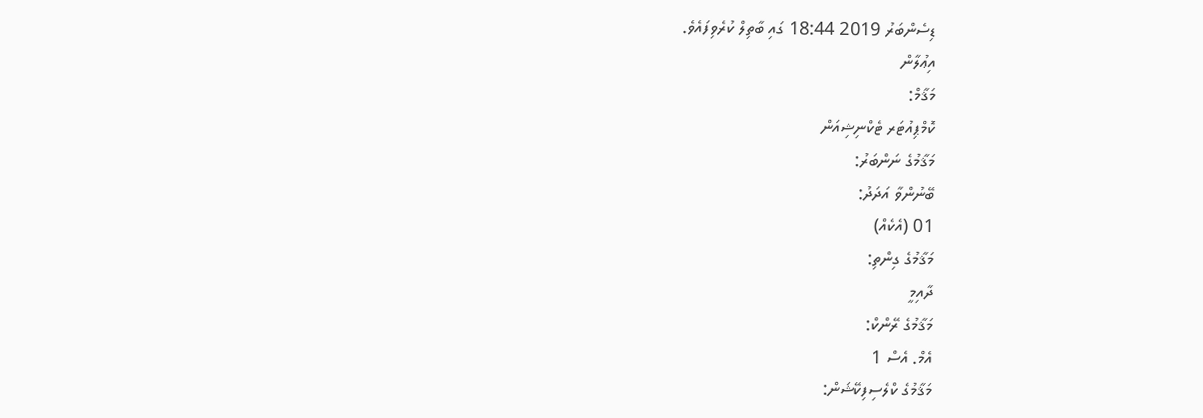ޑިސެންބަރު 2019 18:44 ގައި ބާތިލް ކުރެވިފައެވެ.
އިޢުލާން
މަޤާމް:
ކޮމްޕިއުޓަރ ޓެކްނިޝިއަން
މަޤާމުގެ ނަންބަރު:
ބޭނުންވާ އަދަދު:
01 (އެކެއް)
މަޤާމުގެ ގިންތި:
ދާއިމީ
މަޤާމުގެ ރޭންކް:
އެމް. އެސް 1
މަޤާމުގެ ކްލެސިފިކޭޝަން: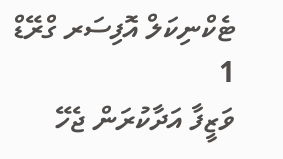ޓެކްނިކަލް އޮފިސަރ ގްރޭޑް 1
ވަޒީފާ އަދާކުރަން ޖެހޭ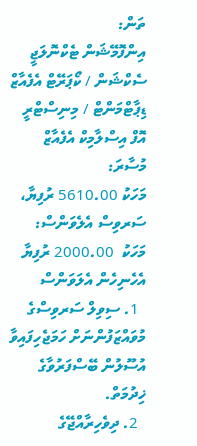ތަން:
އިންފޮމޭޝަން ޓެކްނޮލަޖީ ސެކްޝަން / ކޯޕަރޭޓް އެފެއާޒް ޑިޕާޓްމަންޓް / މިނިސްޓްރީ އޮފް އިސްލާމިކް އެފެއާޒް
މުސާރަ:
މަހަކު 5610.00 ރުފިޔާ،
ސަރވިސް އެލެވަންސް:
މަހަކު  2000.00 ރުފިޔާ
އެހެނިހެން އެލަވަންސް
  1. ސިވިލް ސަރވިސްގެ މުވައްޒަފުންނަށް ހަމަޖެހިފައިވާ އުސޫލުން ބޭސްފަރުވާގެ ޚިދުމަތް.
  2. ދިވެހިރާއްޖޭގެ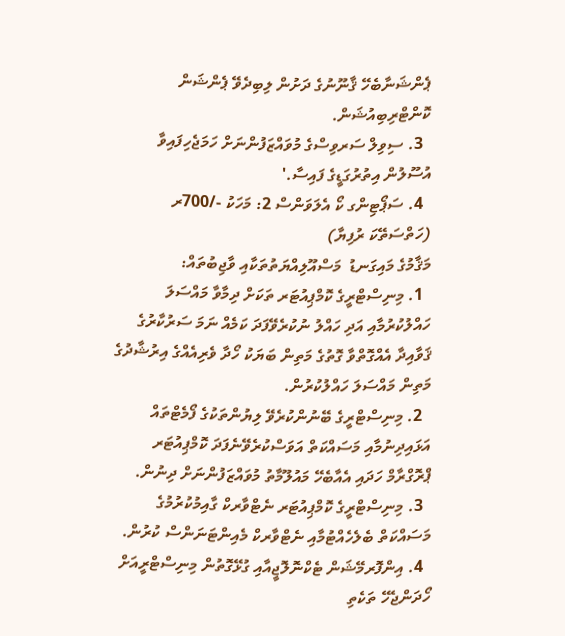ޕެންޝަނާބެހޭ ޤާނޫނުގެ ދަށުން ލިބިދެވޭ ޕެންޝަން ކޮންޓްރިބިއުޝަން.
  3. ސިވިލް ސަރވިސްގެ މުވައްޒަފުންނަށް ހަމަޖެހިފައިވާ އުސޫލުން އިތުރުގަޑީގެ ފައިސާ.'
  4. ސަޕޯޓިންގ ކޯ އެލަވަންސް 2: މަހަކު -/700ރ (ހަތްސަތޭކަ ރުފިޔާ)
މަޤާމުގެ މައިގަނޑު  މަސްއޫލިއްޔަތުތަކާއި ވާޖިބުތައް:
  1. މިނިސްޓްރީގެ ކޮމްޕިއުޓަރ ތަކަށް ދިމާވާ މައްސަލަ ހައްލުކުރުމާއި އަދި ހައްލު ނުކުރެވޭފަދަ ކަމެއް ނަމަ ސަރުކާރުގެ ޤަވާއިދާ އެއްގޮތްވާ ގޮތުގެ މަތިން ބަޔަކު ހޯދާ ވެރިއެއްގެ އިރުޝާދުގެ މަތިން މައްސަލަ ހައްލުކުރުން.
  2. މިނިސްޓްރީގެ ބޭނުންކުރެވޭ ލިޔުންތަކުގެ ފޯމެޓްތައް އަޅައިދިނުމާއި މަސައްކަތް އަވަސްކުރެވޭނެފަދަ ކޮމްޕިއުޓަރ ޕްރޮގްރާމް ހަދައި އެއާބެހޭ މައުލޫމާތު މުވައްޒަފުންނަށް ދިނުން.
  3. މިނިސްޓްރީގެ ކޮމްޕިއުޓަރ ނެޓްވާރކް ގާއިމުކުރުމުގެ މަސައްކަތް ބެލެހެއްޓުމާއި ނެޓްވާރކް މެއިންޓަނަންސް ކުރުން.
  4. އިންފޮރމޭޝަން ޓެކްނޮލޮޖީއާއި ގުޅޭގޮތުން މިނިސްޓްރީއަށް ހޯދަންޖެހޭ ތަކެތި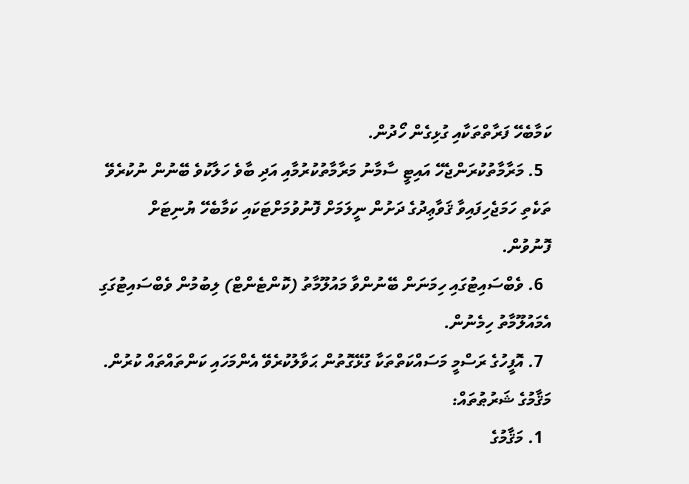ކަމާބެހޭ ފަރާތްތަކާއި ގުޅިގެން ހޯދުން.
  5. މަރާމާތުކުރަންޖެހޭ އައިޓީ ސާމާނު މަރާމާތުކުރުމާއި އަދި ބާވެ ހަލާކުވެ ބޭނުން ނުކުރެވޭ ތަކެތި ހަމަޖެހިފައިވާ ޤަވާޢިދުގެ ދަށުން ނީލަމަށް ފޮނުވުމަށްޓަކައި ކަމާބެހޭ ޔުނިޓަށް ފޮނުވުން.
  6. ވެބްސައިޓުގައި ހިމަނަން ބޭނުންވާ މައުލޫމާތު (ކޮންޓެންޓް) ލިބުމުން ވެބްސައިޓުގަގި އެމައުލޫމާތު ހިމެނުން.
  7. އޮފީހުގެ ރަސްމީ މަސައްކަތްތަކާ ގުޅޭގޮތުން ޙަވާލުކުރެވޭ އެންމަހައި ކަންތައްތައް ކުރުން.
މަޤާމުގެ ޝަރުޠުތައް:
  1. މަޤާމުގެ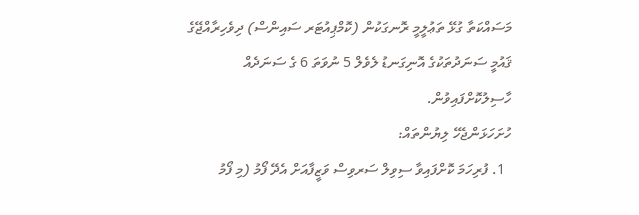މަސައްކަތާ ގުޅޭ ތަޢުލީމީ ރޮނގަކުން (ކޮމްޕިއުޓަރ ސައިންސް) ދިވެހިރާއްޖޭގެ ޤައުމީ ސަނަދުތަކުގެ އޮނިގަނޑު ލެވެލް 5 ނުވަތަ 6 ގެ ސަނަދެއް ހާސިލުކޮށްފައިވުން.
ހުށަހަޅަންޖެހޭ ލިޔުންތައް:
  1. ފުރިހަމަ ކޮށްފައިވާ ސިވިލް ސަރވިސް ވަޒީފާއަށް އެދޭ ފޯމު (މި ފޯމު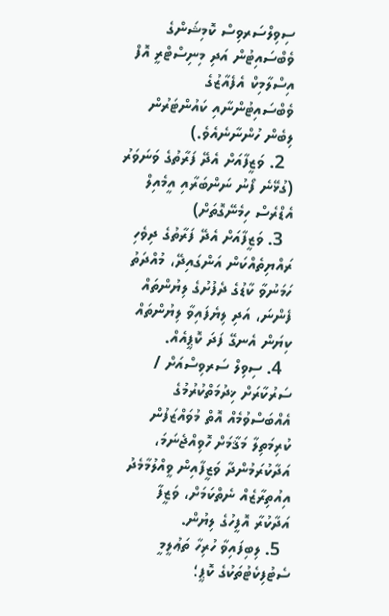ސިވިލްސަރވިސް ކޮމިޝަންގެ ވެބްސައިޓުން އަދި މިނިސްޓްރީ އޮފް އިސްލާމިކް އެފެއާޒުގެ ވެބްސައިޓުންނާއި ކައުންޓަރުން ލިބެން ހުންނާނެއެވެ.)
  2. ވަޒީފާއަށް އެދޭ ފަރާތުގެ ވަނަވަރު (ގުޅޭނެ ފޯނު ނަންބަރާއި އީމެއިލް އެޑްރެސް ހިމެނޭގޮތަށް)
  3. ވަޒީފާއަށް އެދޭ ފަރާތުގެ ދިވެހި ރައްޔިތެއްކަން އަންގައިދޭ، މުއްދަތު ހަމަނުވާ ކާޑުގެ ދެފުށުގެ ލިޔުންތައް ފެންނަ، އަދި ލިޔެފައިވާ ލިޔުންތައް ކިޔަން އެނގޭ ފަދަ ކޮޕީއެއް.
  4. ސިވިލް ސަރވިސްއަށް / ސަރުކާރަށް ޚިދުމަތްކުރުމުގެ އެއްބަސްވުމެއް އޮތް މުވައްޒަފުން ކުރިމަތިލާ މަޤާމަށް ހޮވިއްޖެނަމަ، އަދާކުރަމުންދާ ވަޒީފާއިން ވީއްލުމާމެދު އިއުތިރާޒެއް ނެތްކަމަށް، ވަޒީފާ އަދާކުރާ އޮފީހުގެ ލިޔުން.
  5. ލިބިފައިވާ ހުރިހާ ތަޢުލީމީ ސެޓުފިކެޓުތަކުގެ ކޮޕީ؛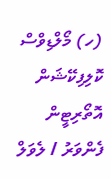(ހ) މޯލްޑިވްސް ކޮލިފިކޭޝަން އޮތޯރިޓީން ފެންވަރު / ލެވަލް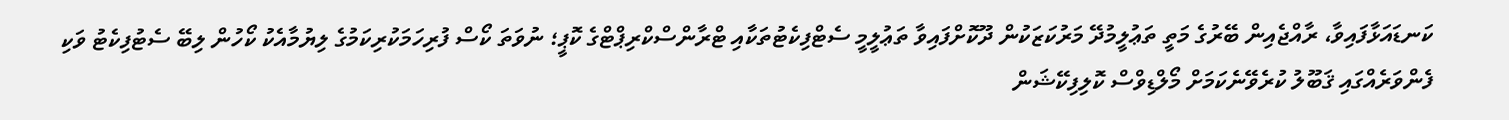ކަނޑައަޅާފައިވާ، ރާއްޖެއިން ބޭރުގެ މަތީ ތަޢުލީމުދޭ މަރުކަޒަކުން ދޫކޮށްފައިވާ ތަޢުލީމީ ސެޓްފިކެޓުތަކާއި ޓްރާންސްކްރިޕްޓްގެ ކޮޕީ؛ ނުވަތަ ކޯސް ފުރިހަމަކުރިކަމުގެ ލިޔުމާއެކު ކޯހުން ލިބޭ ސެޓުފިކެޓު ވަކި ފެންވަރެއްގައި ޤަބޫލު ކުރެވޭނެކަމަށް މޯލްޑިވްސް ކޮލިފިކޭޝަން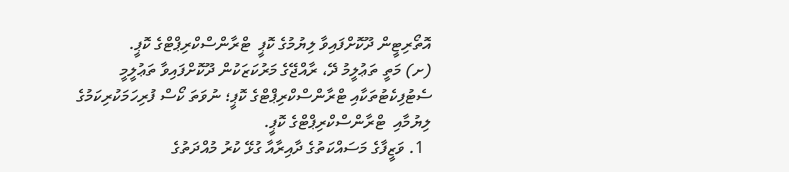އޮތޯރިޓީން ދޫކޮށްފައިވާ ލިޔުމުގެ ކޮޕީ  ޓްރާންސްކްރިޕްޓްގެ ކޮޕީ.
(ށ) މަތީ ތަޢުލީމު ދޭ، ރާއްޖޭގެ މަރުކަޒަކުން ދޫކޮށްފައިވާ ތަޢުލީމީ ސެޓުފިކެޓުތަކާއި ޓްރާންސްކްރިޕްޓްގެ ކޮޕީ؛ ނުވަތަ ކޯސް ފުރިހަމަކުރިކަމުގެ ލިޔުމާއި  ޓްރާންސްކްރިޕްޓްގެ ކޮޕީ.
  1. ވަޒީފާގެ މަސައްކަތުގެ ދާއިރާއާ ގުޅޭ ކުރު މުއްދަތުގެ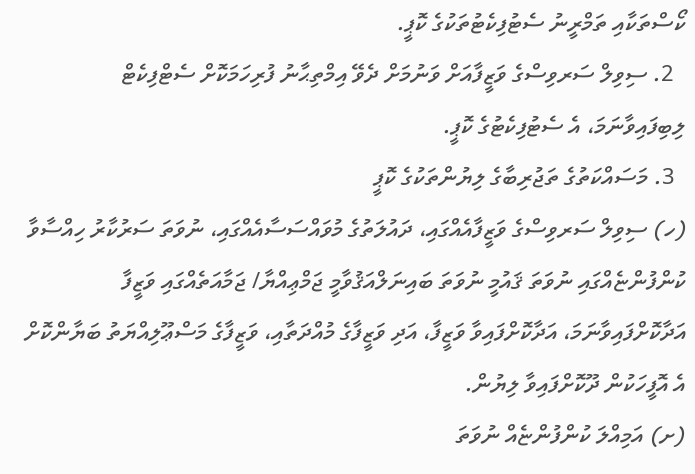ކޯސްތަކާއި ތަމްރީނު ސެޓުފިކެޓުތަކުގެ ކޮޕީ.
  2. ސިވިލް ސަރވިސްގެ ވަޒީފާއަށް ވަނުމަށް ދެވޭ އިމްތިޙާނު ފުރިހަމަކޮށް ސެޓްފިކެޓް ލިބިފައިވާނަމަ، އެ ސެޓުފިކެޓުގެ ކޮޕީ.
  3. މަސައްކަތުގެ ތަޖުރިބާގެ ލިޔުންތަކުގެ ކޮޕީ
(ހ) ސިވިލް ސަރވިސްގެ ވަޒީފާއެއްގައި، ދައުލަތުގެ މުވައްސަސާއެއްގައި، ނުވަތަ ސަރުކާރު ހިއްސާވާ ކުންފުންޏެއްގައި ނުވަތަ ޤައުމީ ނުވަތަ ބައިނަލްއަޤުވާމީ ޖަމްޢިއްޔާ/ ޖަމާއަތެއްގައި ވަޒީފާ އަދާކޮށްފައިވާނަމަ، އަދާކޮށްފައިވާ ވަޒީފާ، އަދި ވަޒީފާގެ މުއްދަތާއި، ވަޒީފާގެ މަސްޢޫލިއްޔަތު ބަޔާންކޮށް އެ އޮފީހަކުން ދޫކޮށްފައިވާ ލިޔުން.
(ށ) އަމިއްލަ ކުންފުންޏެއް ނުވަތަ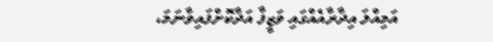އަމިއްލަ އިދާރާއެއްގައި ވަޒީފާ އަދާކޮށްފައިވާނަމަ،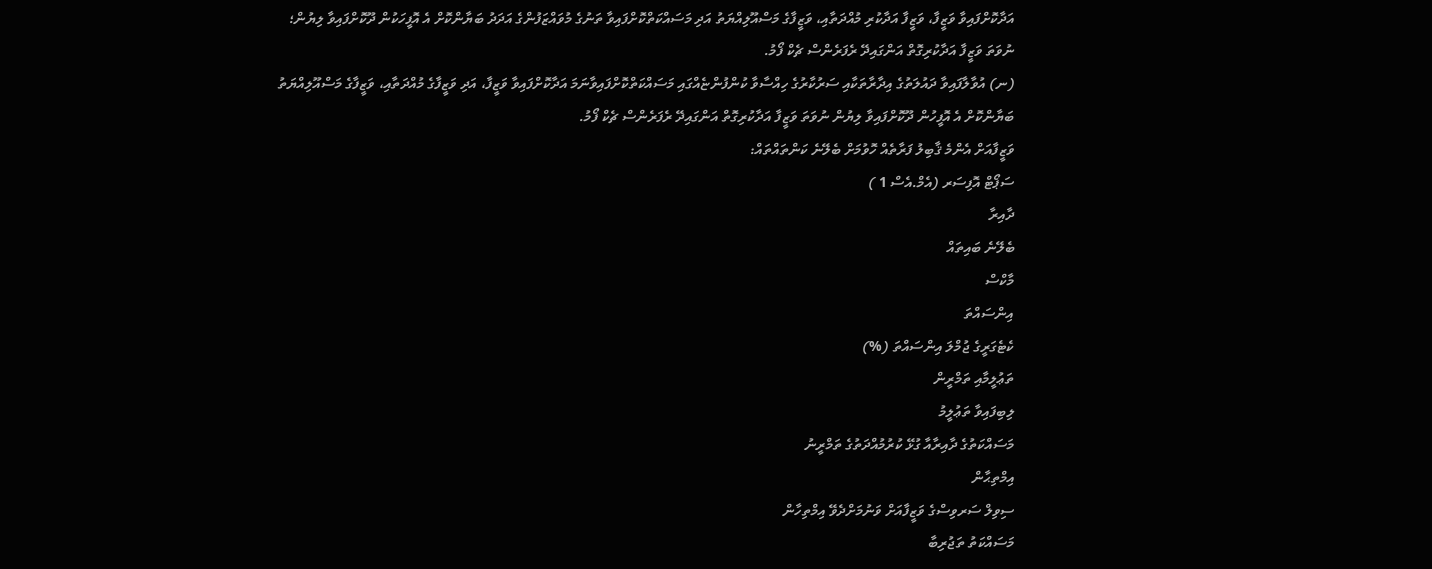އަދާކޮށްފައިވާ ވަޒީފާ، ވަޒީފާ އަދާކުރި މުއްދަތާއި، ވަޒީފާގެ މަސްއޫލިއްޔަތު އަދި މަސައްކަތްކޮށްފައިވާ ތަނުގެ މުވައްޒަފުންގެ އަދަދު ބަޔާންކޮށް އެ އޮފީހަކުން ދޫކޮށްފައިވާ ލިޔުން؛ ނުވަތަ ވަޒީފާ އަދާކުރިގޮތް އަންގައިދޭ ރެފަރެންސް ޗެކް ފޯމު.
(ނ) އުވާލާފައިވާ ދައުލަތުގެ އިދާރާތަކާއި ސަރުކާރުގެ ހިއްސާވާ ކުންފުންޏެއްގައި މަސައްކަތްކޮށްފައިވާނަމަ އަދާކޮށްފައިވާ ވަޒީފާ، އަދި ވަޒީފާގެ މުއްދަތާއި، ވަޒީފާގެ މަސްއޫލިއްޔަތު ބަޔާންކޮށް އެ އޮފީހުން ދޫކޮށްފައިވާ ލިޔުން ނުވަތަ ވަޒީފާ އަދާކުރިގޮތް އަންގައިދޭ ރެފަރެންސް ޗެކް ފޯމު.
ވަޒީފާއަށް އެންމެ ޤާބިލު ފަރާތެއް ހޮވުމަށް ބެލޭނެ ކަންތައްތައް:
ސަޕޯޓް އޮފިސަރ (އެމް.އެސް 1 )
ދާއިރާ
ބެލޭނެ ބައިތައް
މާކްސް
އިންސައްތަ
ކެޓެގަރީގެ ޖުމްލަ އިންސައްތަ (%)
ތަޢުލީމާއި ތަމްރީން
ލިބިފައިވާ ތަޢުލީމު
މަސައްކަތުގެ ދާއިރާއާ ގުޅޭ ކުރުމުއްދަތުގެ ތަމްރީނު
އިމްތިޙާން
ސިވިލް ސަރވިސްގެ ވަޒީފާއަށް ވަނުމަށްދެވޭ އިމްތިހާން
މަސައްކަތު ތަޖުރިބާ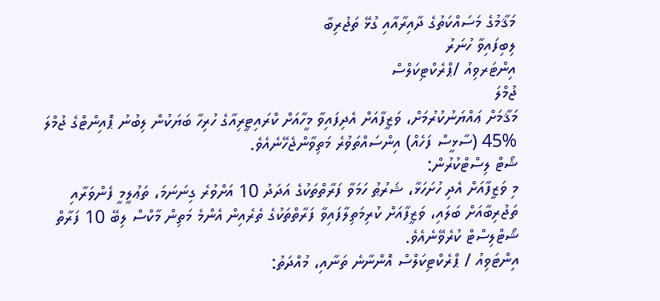މަޤާމުގެ މަސައްކަތުގެ ދާއިރާއާއި ގުޅޭ ތަޖުރިބާ
ލިބިފައިވާ ހުނަރު
އިންޓަރވިއު /ޕްރެކްޓިކަލްސް
ޖުމްލަ
މަޤާމަށް ޢައްޔަނުކުރުމަށް، ވަޒީފާއަށް އެދިފައިވާ މީހާއަށް ކްރައިޓީރިއާގެ ހުރިހާ ބަޔަކުން ލިބުނު ޕޮއިންޓްގެ ޖުމްލަ %45 (ސާޅީސް ފަހެއް) އިންސައްތަވުރެ މަތިވާންޖެހޭނެއެވެ.
ޝޯޓް ލިސްޓްކުރުން:
މި ވަޒީފާއަށް އެދި ހުށަހަޅާ، ޝަރުޠު ހަމަވާ ފަރާތްތަކުގެ އަދަދު 10 އަށްވުރެ ގިނަނަމަ، ތަޢުލީމީ ފެންވަރާއި ތަޖުރިބާއަށް ބަލައި، ވަޒީފާއަށް ކުރިމަތިލާފައިވާ ފަރާތްތަކުގެ ތެރެއިން އެންމެ މަތިން މާކްސް ލިބޭ 10 ފަރާތް ޝޯޓްލިސްޓް ކުރެވޭނެއެވެ.
އިންޓަވިއު / ޕްރެކްޓިކަލްސް އޮންނާނެ ތަނާއި، މުއްދަތު: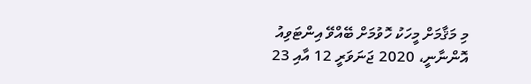މި މަޤާމަށް މީހަކު ހޮވުމަށް ބޭއްވޭ އިންޓަވިއު އޮންނާނީ، 2020 ޖަނަވަރީ 12 އާއި 23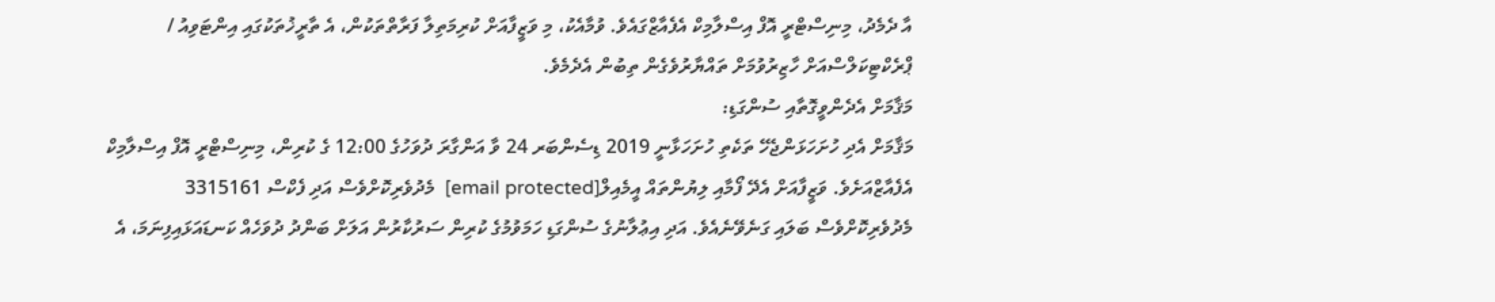އާ ދެމެދު، މިނިސްޓްރީ އޮފް އިސްލާމިކް އެފެއާޒްގައެވެ. ވުމާއެކު، މި ވަޒީފާއަށް ކުރިމަތިލާ ފަރާތްތަކުން، އެ ތާރީޚުތަކުގައި އިންޓަވިއު / ޕްރެކްޓިކަލްސްއަށް ހާޒިރުވުމަށް ތައްޔާރުވެގެން ތިބުން އެދެމެވެ.
މަޤާމަށް އެދެންވީގޮތާއި ސުންގަޑި:
މަޤާމަށް އެދި ހުށަހަޅަންޖެހޭ ތަކެތި ހުށަހަޅާނީ 2019 ޑިސެންބަރ 24 ވާ އަންގާރަ ދުވަހުގެ 12:00 ގެ ކުރިން، މިނިސްޓްރީ އޮފް އިސްލާމިކް އެފެއާޒްއަށެވެ. ވަޒީފާއަށް އެދޭ ފޯމާއި ލިޔުންތައް އީމެއިލް[email protected]  މެދުވެރިކޮށްވެސް އަދި ފެކްސް 3315161 މެދުވެރިކޮށްވެސް ބަލައި ގަނެވޭނެއެވެ. އަދި އިޢުލާނުގެ ސުންގަޑި ހަމަވުމުގެ ކުރިން ސަރުކާރުން އަލަށް ބަންދު ދުވަހެއް ކަނޑައަޅައިފިނަމަ، އެ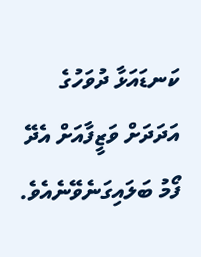ކަނޑައަޅާ ދުވަހުގެ އަދަދަށް ވަޒީފާއަށް އެދޭ ފޯމު ބަލައިގަނެވޭނެއެވެ.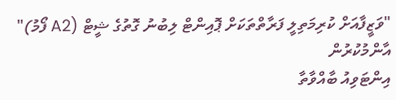"ވަޒީފާއަށް ކުރިމަތިލީ ފަރާތްތަކަށް ޕޮއިންޓް ލިބުނު ގޮތުގެ ޝީޓް (A2 ފޯމު)" އާންމުކުރުން
އިންޓަވިއު ބާއްވާތާ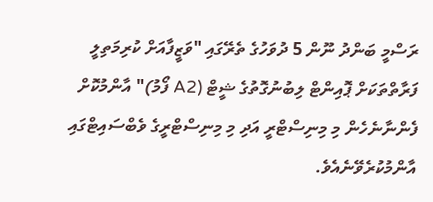ރަސްމީ ބަންދު ނޫން 5 ދުވަހުގެ ތެރޭގައި "ވަޒީފާއަށް ކުރިމަތިލީ ފަރާތްތަކަށް ޕޮއިންޓް ލިބުނުގޮތުގެ ޝީޓް (A2 ފޯމު)" އާންމުކޮށް ފެންނާނެހެން މި މިނިސްޓްރީ އަދި މި މިނިސްޓްރީގެ ވެބްސައިޓްގައި އާންމުކުރެވޭނެއެވެ.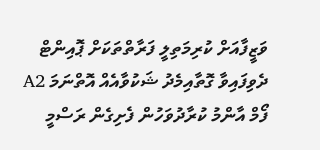ވަޒީފާއަށް ކުރިމަތިލީ ފަރާތްތަކަށް ޕޮއިންޓް ދެވިފައިވާ ގޮތާއިމެދު ޝަކުވާއެއް އޮތްނަމަ A2 ފޯމް އާންމު ކުރާދުވަހުން ފެށިގެން ރަސްމީ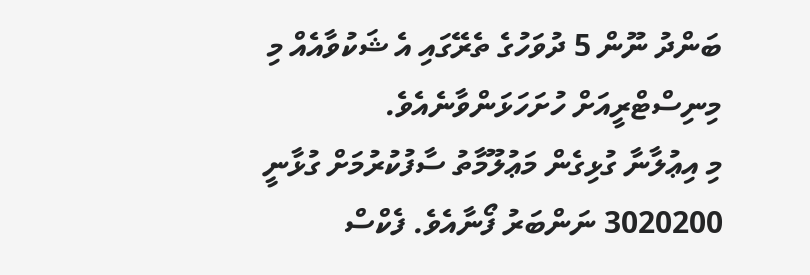ބަންދު ނޫން 5 ދުވަހުގެ ތެރޭގައި އެ ޝަކުވާއެއް މި މިނިސްޓްރީއަށް ހުށަހަޅަންވާނެއެވެ.
މި އިޢުލާނާ ގުޅިގެން މަޢުލޫމާތު ސާފުކުރުމަށް ގުޅާނީ 3020200 ނަންބަރު ފޯނާއެވެ. ފެކްސް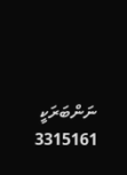ނަންބަރަކީ 3315161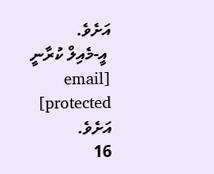އަށެވެ.
 އީ-މެއިލް ކުރާނީ [email protected] އަށެވެ.
16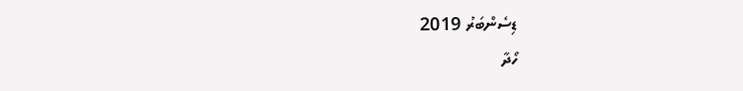ޑިސެންބަރު 2019
ހޯދާ